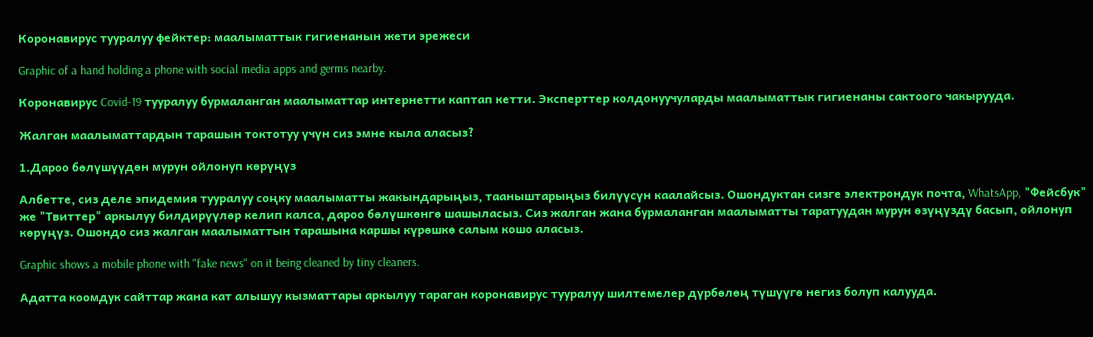Коронавирус тууралуу фейктер: маалыматтык гигиенанын жети эрежеси

Graphic of a hand holding a phone with social media apps and germs nearby.

Коронавирус Covid-19 тууралуу бурмаланган маалыматтар интернетти каптап кетти. Эксперттер колдонуучуларды маалыматтык гигиенаны сактоого чакырууда.

Жалган маалыматтардын тарашын токтотуу үчүн сиз эмне кыла аласыз?

1.Дароо бөлүшүүдөн мурун ойлонуп көрүңүз

Албетте, сиз деле эпидемия тууралуу соңку маалыматты жакындарыңыз, тааныштарыңыз билүүсүн каалайсыз. Ошондуктан сизге электрондук почта, WhatsApp, "Фейсбук" же "Твиттер" аркылуу билдирүүлөр келип калса, дароо бөлүшкөнгө шашыласыз. Cиз жалган жана бурмаланган маалыматты таратуудан мурун өзүңүздү басып, ойлонуп көрүңүз. Ошондо сиз жалган маалыматтын тарашына каршы күрөшкө салым кошо аласыз.

Graphic shows a mobile phone with "fake news" on it being cleaned by tiny cleaners.

Адатта коомдук сайттар жана кат алышуу кызматтары аркылуу тараган коронавирус тууралуу шилтемелер дүрбөлөң түшүүгө негиз болуп калууда.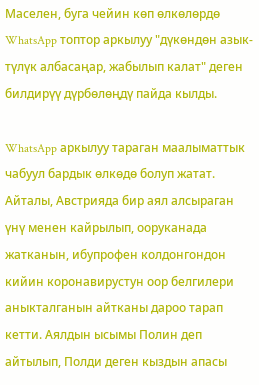Маселен, буга чейин көп өлкөлөрдө WhatsApp топтор аркылуу "дүкөндөн азык-түлүк албасаңар, жабылып калат" деген билдирүү дүрбөлөңдү пайда кылды.

WhatsApp аркылуу тараган маалыматтык чабуул бардык өлкөдө болуп жатат. Айталы, Австрияда бир аял алсыраган үнү менен кайрылып, ооруканада жатканын, ибупрофен колдонгондон кийин коронавирустун оор белгилери аныкталганын айтканы дароо тарап кетти. Аялдын ысымы Полин деп айтылып, Полди деген кыздын апасы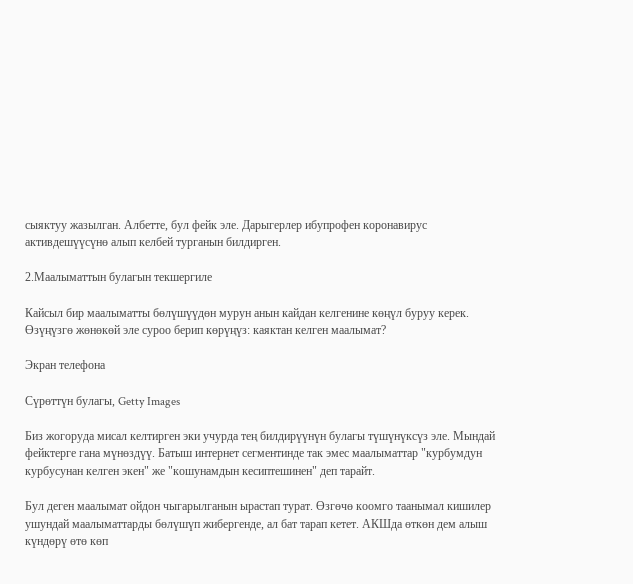сыяктуу жазылган. Албетте, бул фейк эле. Дарыгерлер ибупрофен коронавирус активдешүүсүнө алып келбей турганын билдирген.

2.Маалыматтын булагын текшергиле

Кайсыл бир маалыматты бөлүшүүдөн мурун анын кайдан келгенине көңүл буруу керек. Өзүңүзгө жөнөкөй эле суроо берип көрүңүз: каяктан келген маалымат?

Экран телефона

Сүрөттүн булагы, Getty Images

Биз жогоруда мисал келтирген эки учурда тең билдирүүнүн булагы түшүнүксүз эле. Мындай фейктерге гана мүнөздүү. Батыш интернет сегментинде так эмес маалыматтар "курбумдун курбусунан келген экен" же "кошунамдын кесиптешинен" деп тарайт.

Бул деген маалымат ойдон чыгарылганын ырастап турат. Өзгөчө коомго таанымал кишилер ушундай маалыматтарды бөлүшүп жибергенде, ал бат тарап кетет. АКШда өткөн дем алыш күндөрү өтө көп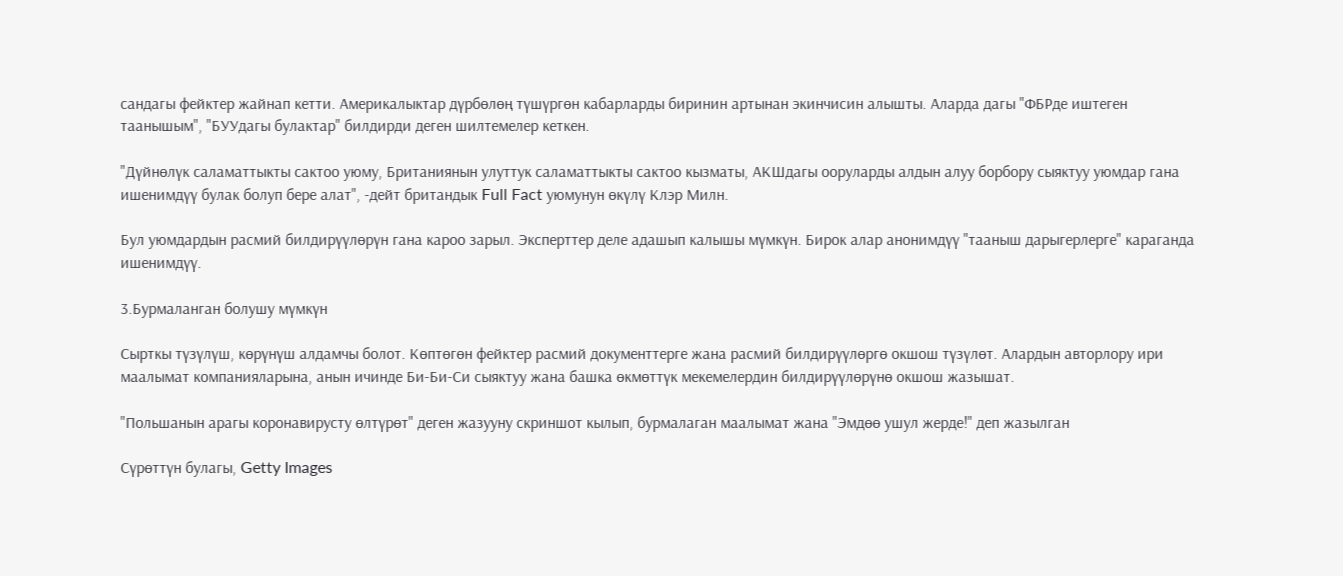сандагы фейктер жайнап кетти. Америкалыктар дүрбөлөң түшүргөн кабарларды биринин артынан экинчисин алышты. Аларда дагы "ФБРде иштеген таанышым", "БУУдагы булактар" билдирди деген шилтемелер кеткен.

"Дүйнөлүк саламаттыкты сактоо уюму, Британиянын улуттук саламаттыкты сактоо кызматы, АКШдагы ооруларды алдын алуу борбору сыяктуу уюмдар гана ишенимдүү булак болуп бере алат", -дейт британдык Full Fact уюмунун өкүлү Клэр Милн.

Бул уюмдардын расмий билдирүүлөрүн гана кароо зарыл. Эксперттер деле адашып калышы мүмкүн. Бирок алар анонимдүү "тааныш дарыгерлерге" караганда ишенимдүү.

3.Бурмаланган болушу мүмкүн

Сырткы түзүлүш, көрүнүш алдамчы болот. Көптөгөн фейктер расмий документтерге жана расмий билдирүүлөргө окшош түзүлөт. Алардын авторлору ири маалымат компанияларына, анын ичинде Би-Би-Си сыяктуу жана башка өкмөттүк мекемелердин билдирүүлөрүнө окшош жазышат.

"Польшанын арагы коронавирусту өлтүрөт" деген жазууну скриншот кылып, бурмалаган маалымат жана "Эмдөө ушул жерде!" деп жазылган

Сүрөттүн булагы, Getty Images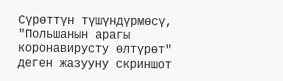Сүрөттүн түшүндүрмөсү, "Польшанын арагы коронавирусту өлтүрөт" деген жазууну скриншот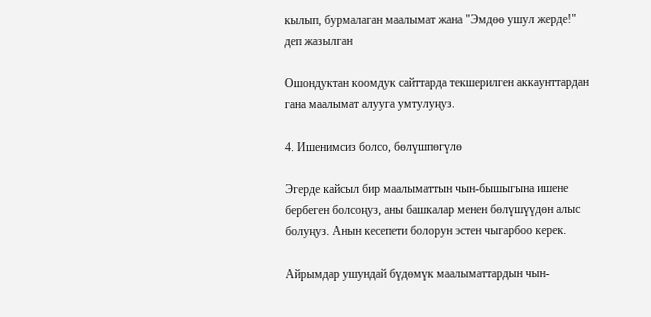кылып, бурмалаган маалымат жана "Эмдөө ушул жерде!" деп жазылган

Ошондуктан коомдук сайттарда текшерилген аккаунттардан гана маалымат алууга умтулуңуз.

4. Ишенимсиз болсо, бөлүшпөгүлө

Эгерде кайсыл бир маалыматтын чын-бышыгына ишене бербеген болсоңуз, аны башкалар менен бөлүшүүдөн алыс болуңуз. Анын кесепети болорун эстен чыгарбоо керек.

Айрымдар ушундай бүдөмүк маалыматтардын чын-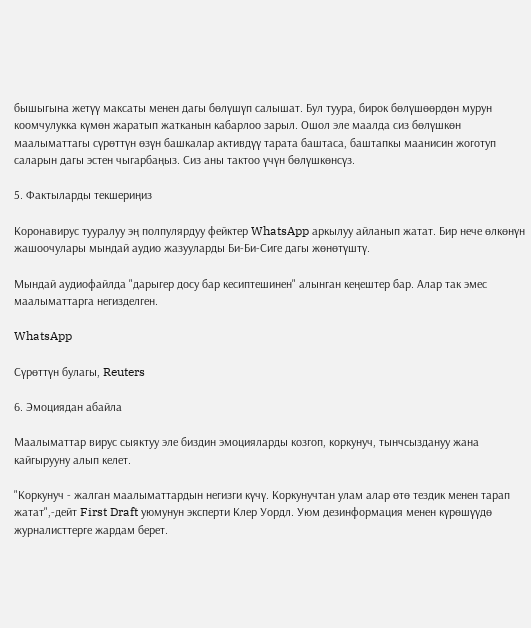бышыгына жетүү максаты менен дагы бөлүшүп салышат. Бул туура, бирок бөлүшөөрдөн мурун коомчулукка күмөн жаратып жатканын кабарлоо зарыл. Ошол эле маалда сиз бөлүшкөн маалыматтагы сүрөттүн өзүн башкалар активдүү тарата баштаса, баштапкы маанисин жоготуп саларын дагы эстен чыгарбаңыз. Сиз аны тактоо үчүн бөлүшкөнсүз.

5. Фактыларды текшериңиз

Коронавирус тууралуу эң полпулярдуу фейктер WhatsApp аркылуу айланып жатат. Бир нече өлкөнүн жашоочулары мындай аудио жазууларды Би-Би-Сиге дагы жөнөтүштү.

Мындай аудиофайлда "дарыгер досу бар кесиптешинен" алынган кеңештер бар. Алар так эмес маалыматтарга негизделген.

WhatsApp

Сүрөттүн булагы, Reuters

6. Эмоциядан абайла

Маалыматтар вирус сыяктуу эле биздин эмоцияларды козгоп, коркунуч, тынчсыздануу жана кайгырууну алып келет.

"Коркунуч - жалган маалыматтардын негизги күчү. Коркунучтан улам алар өтө тездик менен тарап жатат",-дейт First Draft уюмунун эксперти Клер Уордл. Уюм дезинформация менен күрөшүүдө журналисттерге жардам берет.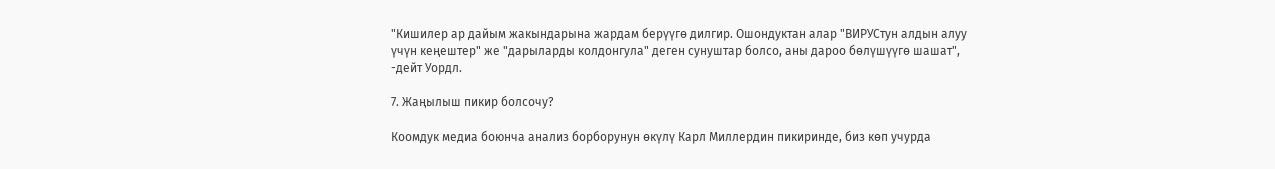"Кишилер ар дайым жакындарына жардам берүүгө дилгир. Ошондуктан алар "ВИРУСтун алдын алуу үчүн кеңештер" же "дарыларды колдонгула" деген сунуштар болсо, аны дароо бөлүшүүгө шашат", -дейт Уордл.

7. Жаңылыш пикир болсочу?

Коомдук медиа боюнча анализ борборунун өкүлү Карл Миллердин пикиринде, биз көп учурда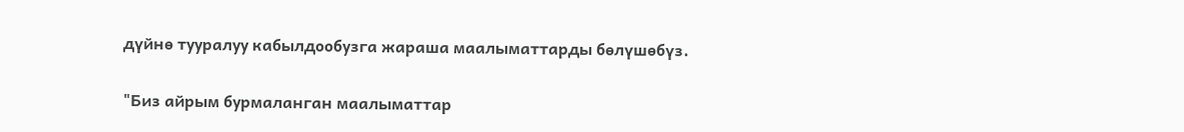дүйнө тууралуу кабылдообузга жараша маалыматтарды бөлүшөбүз.

"Биз айрым бурмаланган маалыматтар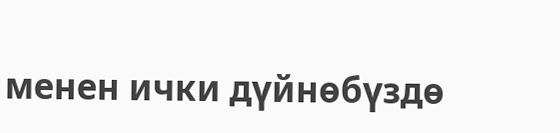менен ички дүйнөбүздө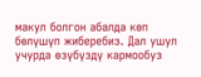макул болгон абалда көп бөлүшүп жиберебиз. Дал ушул учурда өзүбүздү кармообуз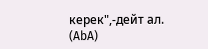керек",-дейт ал. (AbA)